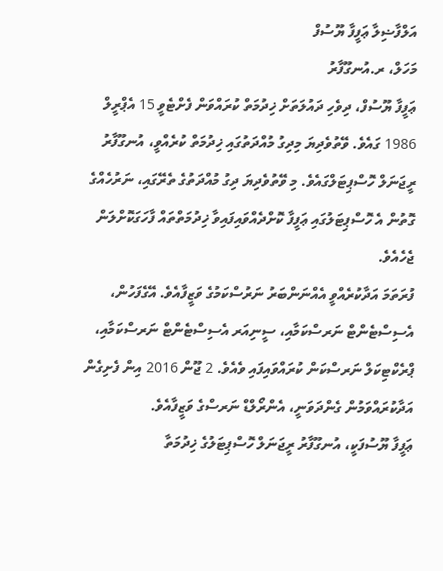އަލްފާޟިލާ ޢަފީފާ ޔޫސުފް
މަހަލް، ރ.އުނގޫފާރު
ޢަފީފާ ޔޫސުފް، ދިވެހި ދައުލަތަށް ޚިދުމަތް ކުރައްވަން ފެށްޓެވީ 15 އެޕްރީލް 1986 ގައެވެ. ވޭތުވެދިޔަ މިދިގު މުއްދަތުގައި ޚިދުމަތް ކުރެއްވީ، އުނގޫފާރު ރީޖަނަލް ހޮސްޕިޓަލްގައެވެ. މި ވޭތުވެދިޔަ ދިގު މުއްދަތުގެ ތެރޭގައި، ނަރުހެއްގެ ގޮތުން އެ ހޮސްޕިޓަލުގައި ޢަފީފާ ކޮށްދެއްވައިފައިވާ ޚިދުމަތްތައް ފާހަގަކޮށްލަން ޖެހެއެވެ.
ފުރަތަމަ އަދާކުރެއްވީ އެއްނަންބަރު ނަރުސްކަމުގެ ވަޒީފާއެވެ. އޭގެފަހުން، އެސިސްޓެންޓް ނަރސްކަމާއި، ސީނިއަރ އެސިސްޓެންޓް ނަރސްކަމާއި، ޕްރެކްޓިކަލް ނަރސްކަން ކުރައްވައިފައި ވެއެވެ. 2 ޖޫން 2016 އިން ފެށިގެން އަދާކުރައްވަމުން ގެންދަވަނީ، އެންރޯލްޑް ނަރސްގެ ވަޒީފާއެވެ.
ޢަފީފާ ޔޫސުފަކީ، އުނގޫފާރު ރީޖަނަލް ހޮސްޕިޓަލުގެ ޚިދުމަތާ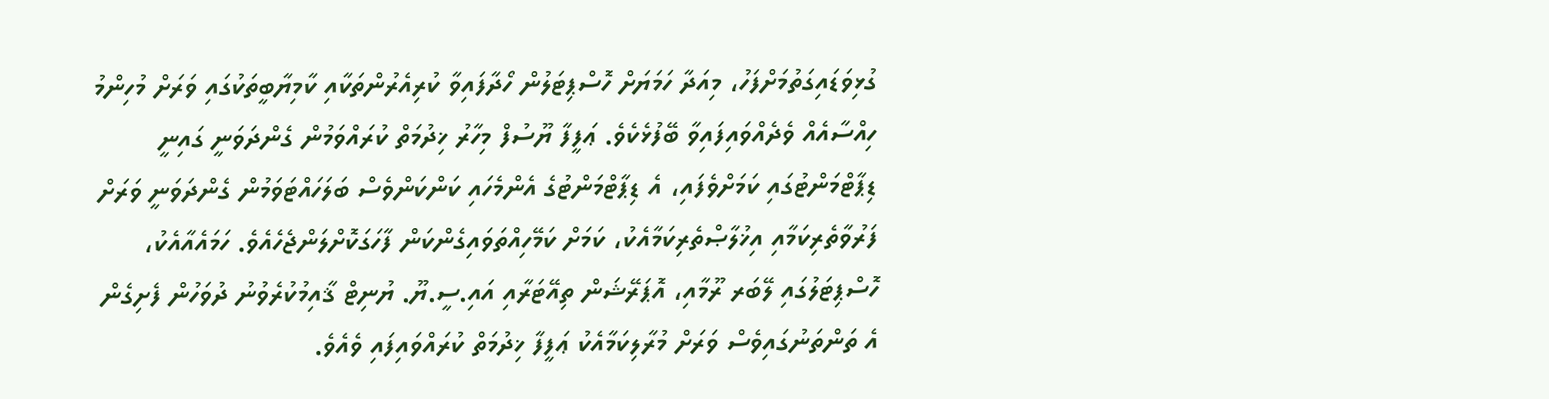ގުޅިވަޑައިގަތުމަށްފަހު، މިއަދާ ހަމަޔަށް ހޮސްޕިޓަލުން ހޯދާފައިވާ ކުރިއެރުންތަކާއި ކާމިޔާބީތަކުގައި ވަރަށް މުހިންމު ހިއްސާއެއް ވެދެއްވައިފައިވާ ބޭފުޅެކެވެ. ޢަފީފާ ޔޫސުފް މިހާރު ޚިދުމަތް ކުރައްވަމުން ގެންދަވަނީ ގައިނީ ޑިޕާޓްމަންޓުގައި ކަމަށްވެފައި، އެ ޑިޕާޓްމަންޓުގެ އެންމެހައި ކަންކަންވެސް ބަލަހައްޓަވަމުން ގެންދަވަނީ ވަރަށް ފަރުވާތެރިކަމާއި އިޚުލާޞްތެރިކަމާއެކު، ކަމަށް ކަމޭހިއްތަވައިގެންކަން ފާހަގަކޮށްލަންޖެހެއެވެ. ހަމައެއާއެކު، ހޮސްޕިޓަލުގައި ލޭބަރ ރޫމާއި، އޮޕަރޭޝަން ތިއޭޓަރާއި އައި.ސީ.ޔޫ. ޔުނިޓް ޤާއިމުކުރެވުނު ދުވަހުން ފެށިގެން އެ ތަންތަނުގައިވެސް ވަރަށް މުރާލިކަމާއެކު ޢަފީފާ ޚިދުމަތް ކުރައްވައިފައި ވެއެވެ.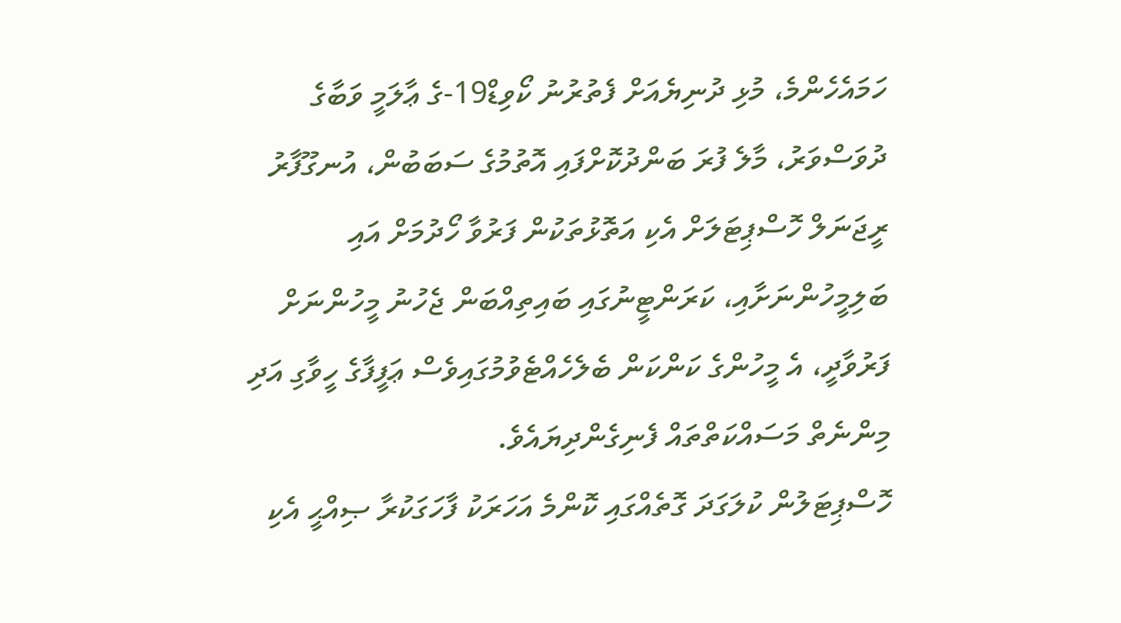ހަމައެހެންމެ، މުޅި ދުނިޔެއަށް ފެތުރުނު ކޯވިޑް19-ގެ ޢާލަމީ ވަބާގެ ދުވަސްވަރު، މާލެ ފުރަ ބަންދުކޮށްފައި އޮތުމުގެ ސަބަބުން، އުނގޫފާރު ރީޖަނަލް ހޮސްޕިޓަލަށް އެކި އަތޮޅުތަކުން ފަރުވާ ހޯދުމަށް އައި ބަލިމީހުންނަށާއި، ކަރަންޓީނުގައި ބައިތިއްބަން ޖެހުނު މީހުންނަށް ފަރުވާދީ، އެ މީހުންގެ ކަންކަން ބެލެހެއްޓެވުމުގައިވެސް ޢަފީފާގެ ހީވާގި އަދި މިންނެތް މަސައްކަތްތައް ފެނިގެންދިޔައެވެ.
ހޮސްޕިޓަލުން ކުލަގަދަ ގޮތެއްގައި ކޮންމެ އަހަރަކު ފާހަގަކުރާ ޞިއްޙީ އެކި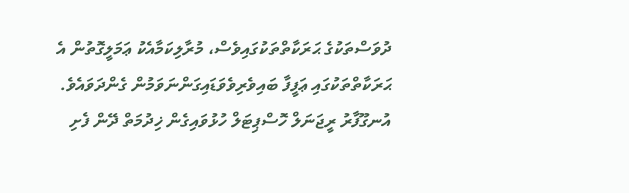ދުވަސްތަކުގެ ޙަރަކާތްތަކުގައިވެސް، މުރާލިކަމާއެކު ޢަމަލީގޮތުން އެ ޙަރަކާތްތަކުގައި ޢަފީފާ ބައިވެރިވެވަޑައިގަންނަވަމުން ގެންދަވައެވެ.
އުނގޫފާރު ރީޖަނަލް ހޮސްޕިޓަލް ހުޅުވައިގެން ޚިދުމަތް ދޭން ފެށި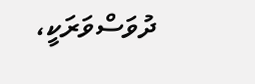ދުވަސްވަރަކީ،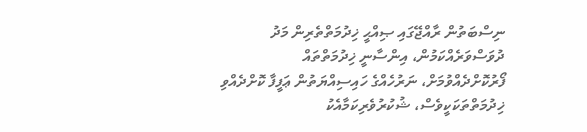ނިސްބަތުން ރާއްޖޭގައި ޞިއްޙީ ޚިދުމަތްތެރިން މަދު ދުވަސްވަރެއްކަމުން، އިންސާނީ ޚިދުމަތްތައް ފޯރުކޮށްދެއްވުމަށް، ނަރުހެއްގެ ހައިސިއްޔަތުން ޢަފީފާ ކޮށްދެއްވި ޚިދުމަތްތަކަކީވެސް، ޝުކުރުވެރިކަމާއެކު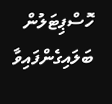ހޮސްޕިޓަލުން ބަލައިގެންފައިވާ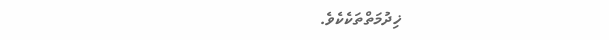ޚިދުމަތްތަކެކެވެ.